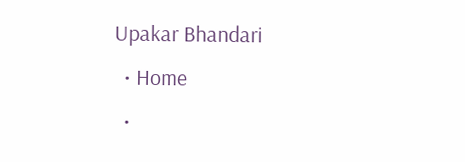Upakar Bhandari
  • Home
  •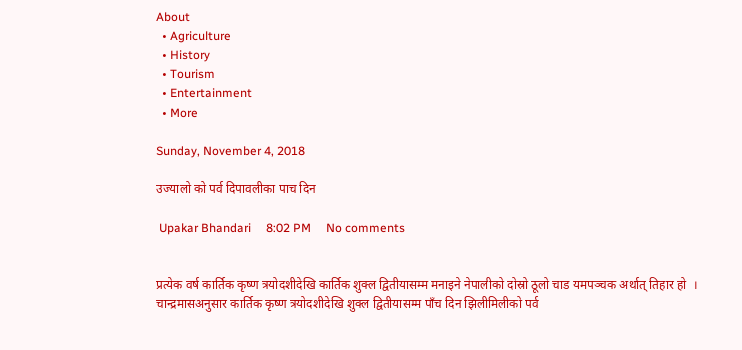About
  • Agriculture
  • History
  • Tourism
  • Entertainment
  • More

Sunday, November 4, 2018

उज्यालो को पर्व दिपावलीका पाच दिन

 Upakar Bhandari     8:02 PM     No comments


प्रत्येक वर्ष कार्तिक कृष्ण त्रयोदशीदेखि कार्तिक शुक्ल द्वितीयासम्म मनाइने नेपालीको दोस्रो ठूलो चाड यमपञ्चक अर्थात् तिहार हो  ।
चान्द्रमासअनुसार कार्तिक कृष्ण त्रयोदशीदेखि शुक्ल द्वितीयासम्म पाँच दिन झिलीमिलीको पर्व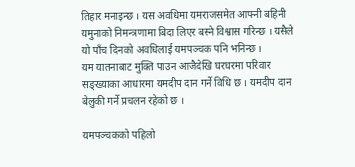तिहार मनाइन्छ । यस अवधिमा यमराजसमेत आफ्नी बहिनी यमुनाको निमन्त्रणामा बिदा लिएर बस्ने विश्वास गरिन्छ । यसैले यो पाँच दिनको अवधिलाई यमपञ्चक पनि भनिन्छ ।
यम यातनाबाट मुक्ति पाउन आजैदेखि घरघरमा परिवार सङ्ख्याका आधारमा यमदीप दान गर्ने विधि छ । यमदीप दान बेलुकी गर्ने प्रचलन रहेको छ ।

यमपञ्चकको पहिलो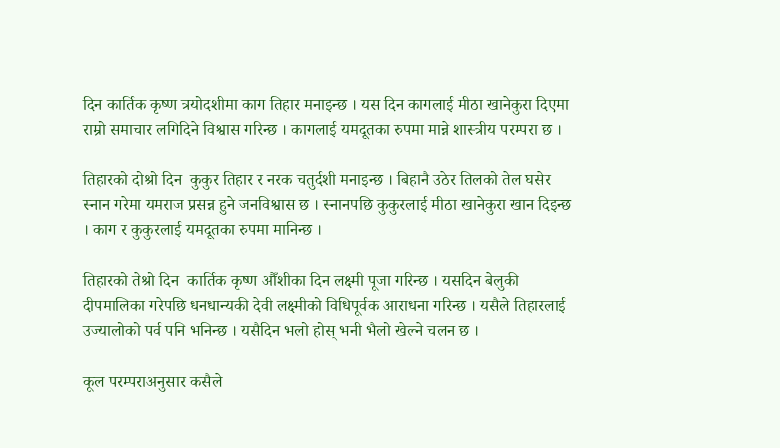दिन कार्तिक कृष्ण त्रयोदशीमा काग तिहार मनाइन्छ । यस दिन कागलाई मीठा खानेकुरा दिएमा राम्रो समाचार लगिदिने विश्वास गरिन्छ । कागलाई यमदूतका रुपमा मान्ने शास्त्रीय परम्परा छ ।

तिहारको दोश्रो दिन  कुकुर तिहार र नरक चतुर्दशी मनाइन्छ । बिहानै उठेर तिलको तेल घसेर स्नान गरेमा यमराज प्रसन्न हुने जनविश्वास छ । स्नानपछि कुकुरलाई मीठा खानेकुरा खान दिइन्छ । काग र कुकुरलाई यमदूतका रुपमा मानिन्छ ।

तिहारको तेश्रो दिन  कार्तिक कृष्ण औँशीका दिन लक्ष्मी पूजा गरिन्छ । यसदिन बेलुकी दीपमालिका गरेपछि धनधान्यकी देवी लक्ष्मीको विधिपूर्वक आराधना गरिन्छ । यसैले तिहारलाई उज्यालोको पर्व पनि भनिन्छ । यसैदिन भलो होस् भनी भैलो खेल्ने चलन छ ।

कूल परम्पराअनुसार कसैले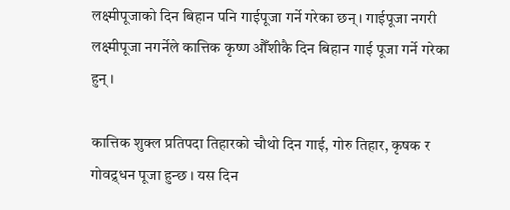लक्ष्मीपूजाको दिन बिहान पनि गाईपूजा गर्ने गरेका छन् । गाईपूजा नगरी लक्ष्मीपूजा नगर्नेले कात्तिक कृष्ण औँशीकै दिन बिहान गाई पूजा गर्ने गरेका हुन् ।

कात्तिक शुक्ल प्रतिपदा तिहारको चौथो दिन गाई, गोरु तिहार, कृषक र गोवद्र्धन पूजा हुन्छ । यस दिन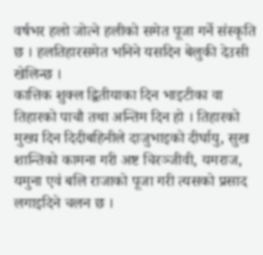वर्षभर हलो जोत्ने हलीको समेत पूजा गर्ने संस्कृति छ । हलतिहारसमेत भनिने यसदिन बेलुकी देउसी खेलिन्छ ।
कात्तिक शुक्ल द्वितीयाका दिन भाइटीका वा तिहारको पाचौ तथा अन्तिम दिन हो । तिहारको मुख्य दिन दिदीबहिनीले दाजुभाइको दीर्घायु, सुख शान्तिको कामना गरी अष्ट चिरञ्जीवी, यमराज, यमुना एवं बलि राजाको पूजा गरी त्यसको प्रसाद लगाइदिने चलन छ ।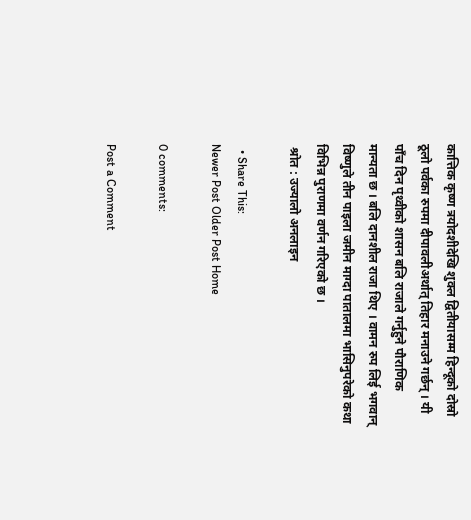कात्तिक कृष्ण त्रयोदशीदेखि शुक्ल द्वितीयासम्म हिन्दूको दोस्रो ठूलो पर्वका रुपमा दीपावलीअर्थात् तिहार मनाउने गर्छन् । यी पाँच दिन पृथ्वीको शासन बलि राजाले गर्नुहुने पौराणिक मान्यता छ । बलि दानशील राजा थिए । वामन रुप लिई भगवान् विष्णुले तीन पाइला जमीन माग्दा पातालमा भासिनुपरेको कथा विभिन्न पुराणमा वर्णन गरिएको छ ।
 श्रोत : उज्यालो अनलाइन

  • Share This:
Newer Post Older Post Home

0 comments:

Post a Comment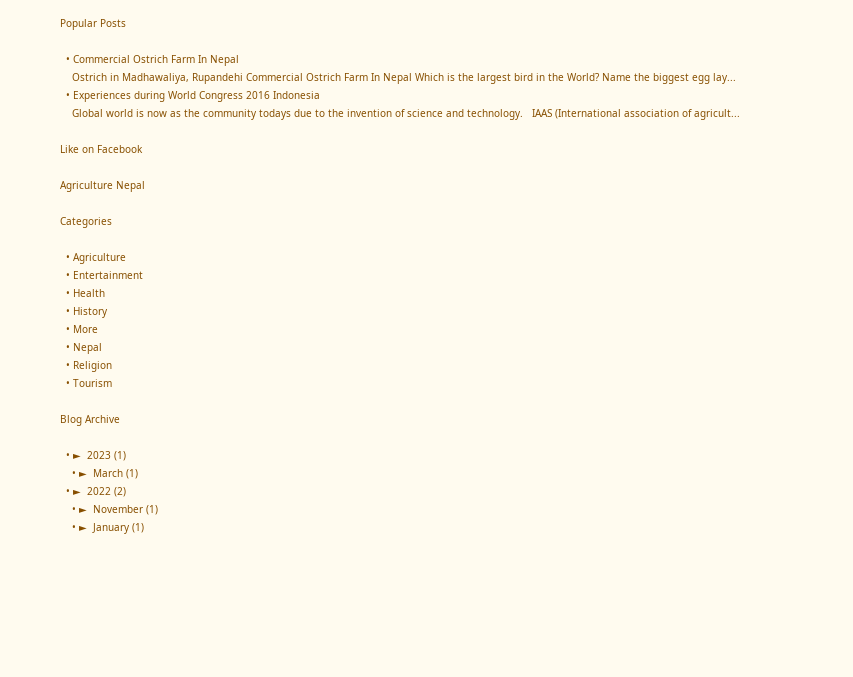Popular Posts

  • Commercial Ostrich Farm In Nepal
    Ostrich in Madhawaliya, Rupandehi Commercial Ostrich Farm In Nepal Which is the largest bird in the World? Name the biggest egg lay...
  • Experiences during World Congress 2016 Indonesia
    Global world is now as the community todays due to the invention of science and technology.   IAAS (International association of agricult...

Like on Facebook

Agriculture Nepal

Categories

  • Agriculture
  • Entertainment
  • Health
  • History
  • More
  • Nepal
  • Religion
  • Tourism

Blog Archive

  • ►  2023 (1)
    • ►  March (1)
  • ►  2022 (2)
    • ►  November (1)
    • ►  January (1)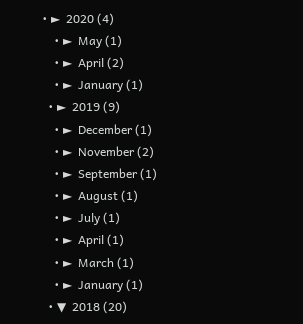• ►  2020 (4)
    • ►  May (1)
    • ►  April (2)
    • ►  January (1)
  • ►  2019 (9)
    • ►  December (1)
    • ►  November (2)
    • ►  September (1)
    • ►  August (1)
    • ►  July (1)
    • ►  April (1)
    • ►  March (1)
    • ►  January (1)
  • ▼  2018 (20)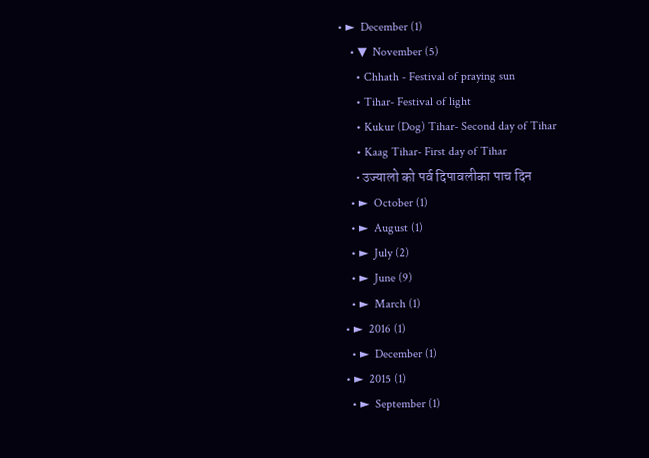• ►  December (1)
    • ▼  November (5)
      • Chhath - Festival of praying sun
      • Tihar- Festival of light
      • Kukur (Dog) Tihar- Second day of Tihar
      • Kaag Tihar- First day of Tihar
      • उज्यालो को पर्व दिपावलीका पाच दिन
    • ►  October (1)
    • ►  August (1)
    • ►  July (2)
    • ►  June (9)
    • ►  March (1)
  • ►  2016 (1)
    • ►  December (1)
  • ►  2015 (1)
    • ►  September (1)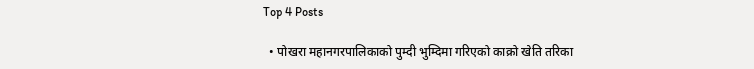Top 4 Posts

  • पोखरा महानगरपालिकाको पुम्दी भुम्दिमा गरिएको काक्रो खेति तरिका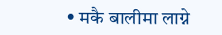• मकै बालीमा लाग्ने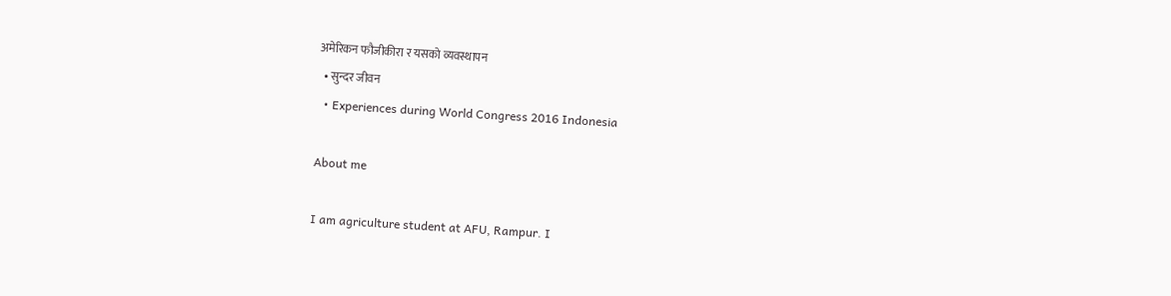अमेरिकन फौजीकीरा र यसको व्यवस्थापन
  • सुन्दर जीवन
  • Experiences during World Congress 2016 Indonesia

About me

I am agriculture student at AFU, Rampur. I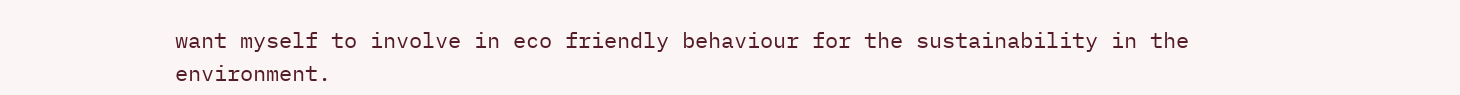want myself to involve in eco friendly behaviour for the sustainability in the environment.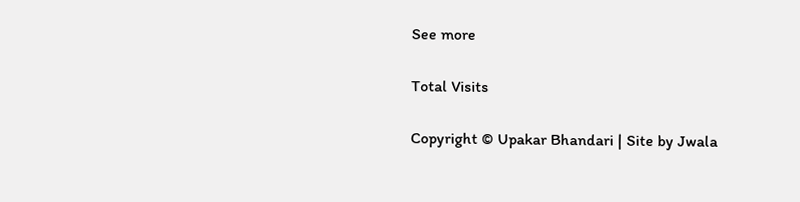See more

Total Visits

Copyright © Upakar Bhandari | Site by Jwala